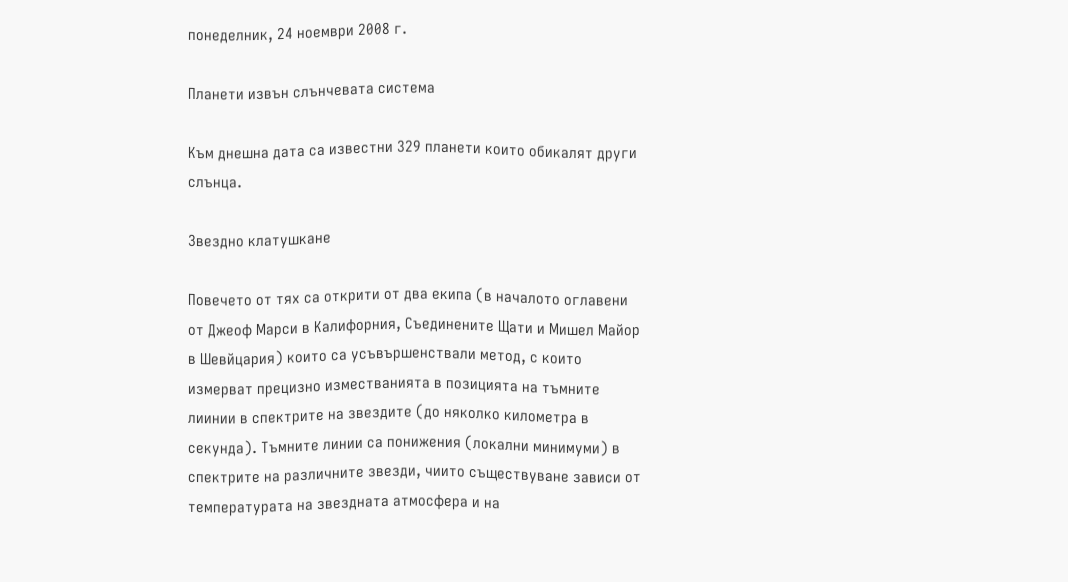понеделник, 24 ноември 2008 г.

Планети извън слънчевата система

Към днешна дата са известни 329 планети които обикалят други слънца.

Звездно клатушкане

Повечето от тях са открити от два екипа (в началото оглавени от Джеоф Марси в Калифорния, Съединените Щати и Мишел Майор в Шевйцария) които са усъвършенствали метод, с които измерват прецизно изместванията в позицията на тъмните лиинии в спектрите на звездите (до няколко километра в секунда). Тъмните линии са понижения (локални минимуми) в спектрите на различните звезди, чиито съществуване зависи от температурата на звездната атмосфера и на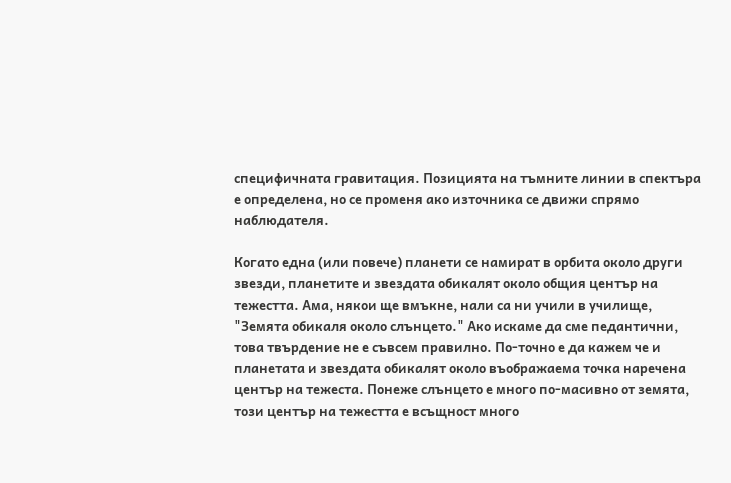специфичната гравитация. Позицията на тъмните линии в спектъра е определена, но се променя ако източника се движи спрямо наблюдателя.

Когато една (или повече) планети се намират в орбита около други звезди, планетите и звездата обикалят около общия център на тежестта. Ама, някои ще вмъкне, нали са ни учили в училище, "Земята обикаля около слънцето." Ако искаме да сме педантични, това твърдение не е съвсем правилно. По-точно е да кажем че и планетата и звездата обикалят около въображаема точка наречена център на тежеста. Понеже слънцето е много по-масивно от земята, този център на тежестта е всъщност много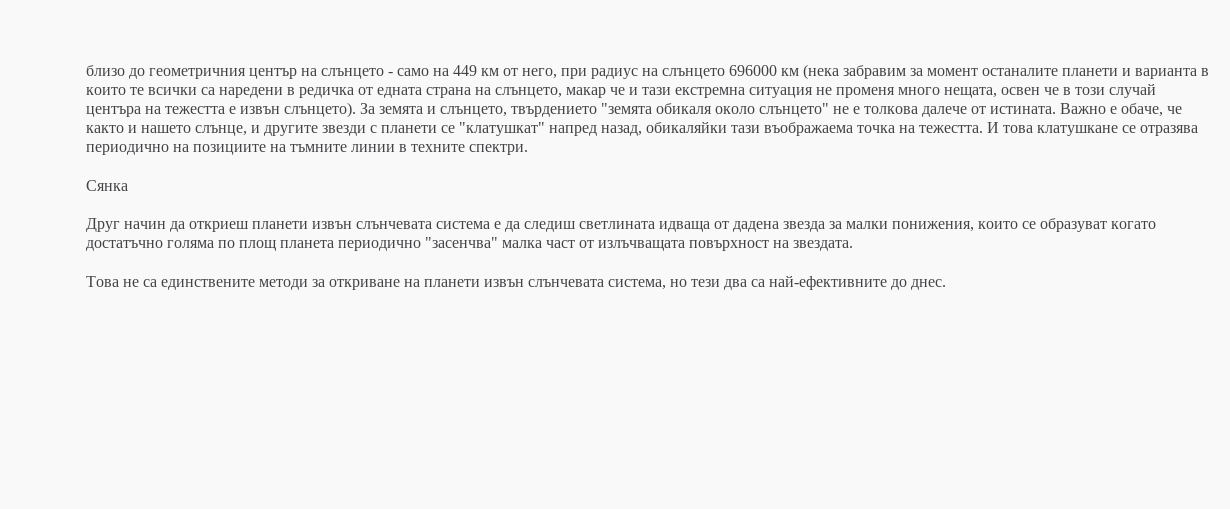близо до геометричния център на слънцето - само на 449 км от него, при радиус на слънцето 696000 км (нека забравим за момент останалите планети и варианта в които те всички са наредени в редичка от едната страна на слънцето, макар че и тази екстремна ситуация не променя много нещата, освен че в този случай центъра на тежестта е извън слънцето). За земята и слънцето, твърдението "земята обикаля около слънцето" не е толкова далече от истината. Важно е обаче, че както и нашето слънце, и другите звезди с планети се "клатушкат" напред назад, обикаляйки тази въображаема точка на тежестта. И това клатушкане се отразява периодично на позициите на тъмните линии в техните спектри.

Сянка

Друг начин да откриеш планети извън слънчевата система е да следиш светлината идваща от дадена звезда за малки понижения, които се образуват когато достатъчно голяма по площ планета периодично "засенчва" малка част от излъчващата повърхност на звездата.

Това не са единствените методи за откриване на планети извън слънчевата система, но тези два са най-ефективните до днес.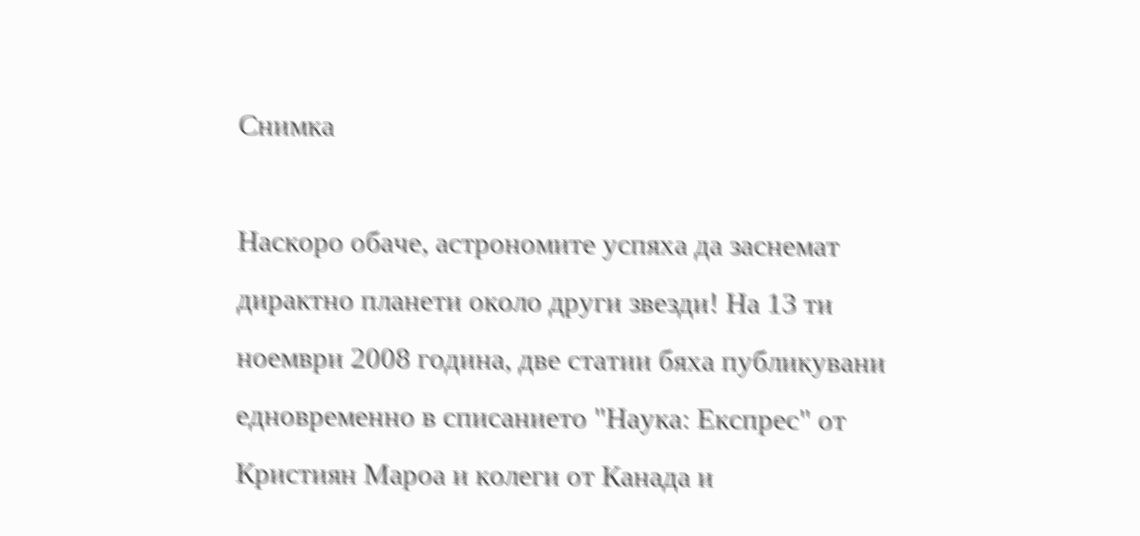Снимка

Наскоро обаче, астрономите успяха да заснемат дирактно планети около други звезди! На 13 ти ноември 2008 година, две статии бяха публикувани едновременно в списанието "Наука: Експрес" от Кристиян Мароа и колеги от Канада и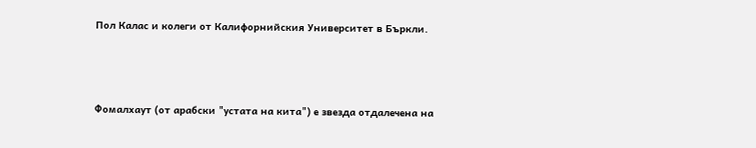Пол Калас и колеги от Калифорнийския Университет в Бъркли.



Фомалхаут (от арабски "устата на кита") е звезда отдалечена на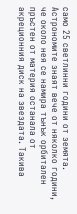само 25 светлинни години от земята. Астрономите знаят вече от няколко години, че около нея се намира тънък орбитален пръстен от материя останала от акреционния диск на звездата. Такива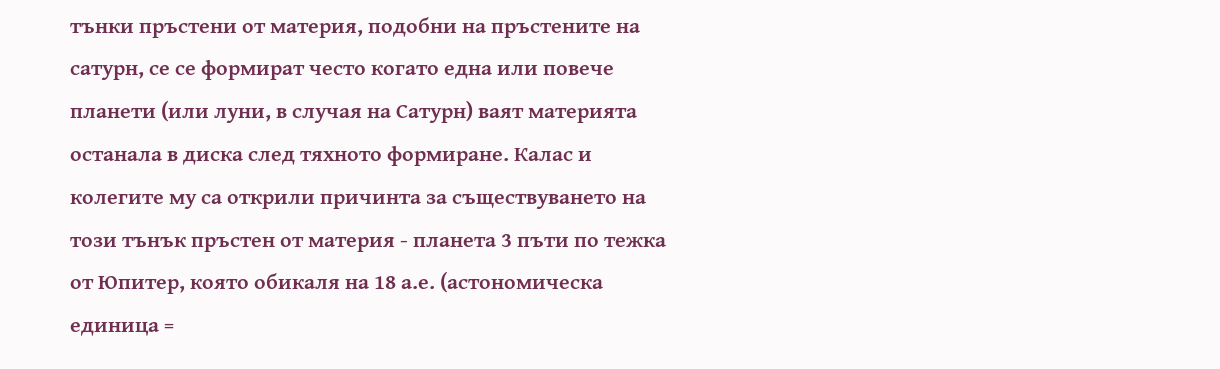тънки пръстени от материя, подобни на пръстените на сатурн, се се формират често когато една или повече планети (или луни, в случая на Сатурн) ваят материята останала в диска след тяхното формиране. Калас и колегите му са открили причинта за съществуването на този тънък пръстен от материя - планета 3 пъти по тежка от Юпитер, която обикаля на 18 а.е. (астономическа единица =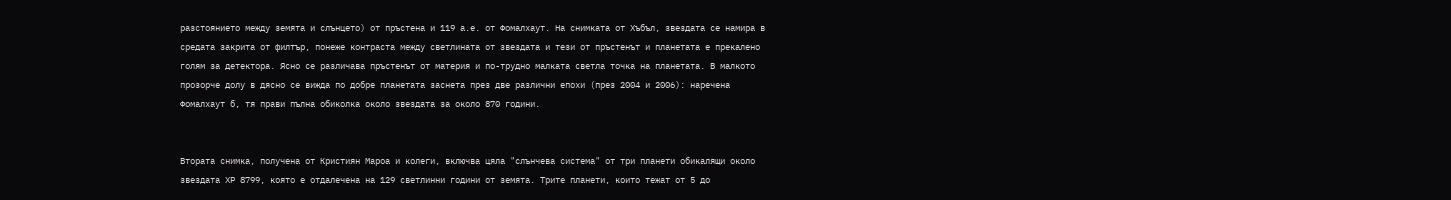разстоянието между земята и слънцето) от пръстена и 119 а.е. от Фомалхаут. На снимката от Хъбъл, звездата се намира в средата закрита от филтър, понеже контраста между светлината от звездата и тези от пръстенът и планетата е прекалено голям за детектора. Ясно се различава пръстенът от материя и по-трудно малката светла точка на планетата. В малкото прозорче долу в дясно се вижда по добре планетата заснета през две различни епохи (през 2004 и 2006): наречена Фомалхаут б, тя прави пълна обиколка около звездата за около 870 години.


Втората снимка, получена от Кристиян Мароа и колеги, включва цяла "слънчева система" от три планети обикалящи около звездата ХР 8799, която е отдалечена на 129 светлинни години от земята. Трите планети, които тежат от 5 до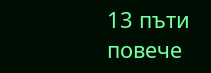13 пъти повече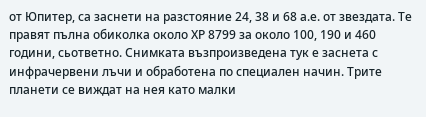от Юпитер, са заснети на разстояние 24, 38 и 68 а.е. от звездата. Те правят пълна обиколка около ХР 8799 за около 100, 190 и 460 години, сьответно. Снимката възпроизведена тук е заснета с инфрачервени лъчи и обработена по специален начин. Трите планети се виждат на нея като малки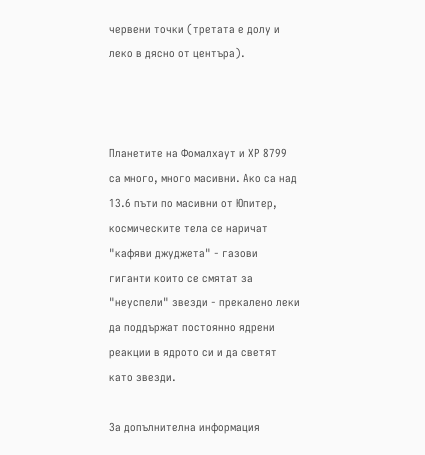червени точки (третата е долу и леко в дясно от центъра).



Планетите на Фомалхаут и ХР 8799 са много, много масивни. Ако са над 13.6 пъти по масивни от Юпитер, космическите тела се наричат "кафяви джуджета" - газови гиганти които се смятат за "неуспели" звезди - прекалено леки да поддържат постоянно ядрени реакции в ядрото си и да светят като звезди.

За допълнителна информация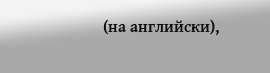(на английски),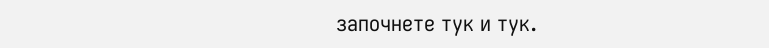започнете тук и тук.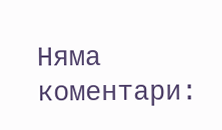Няма коментари: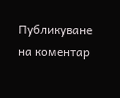Публикуване на коментар